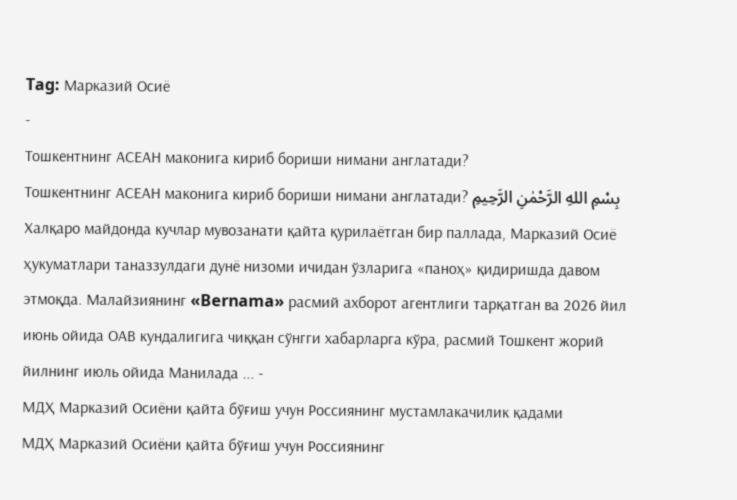Tag: Марказий Осиё
-
Тошкентнинг АСЕАН маконига кириб бориши нимани англатади?
Тошкентнинг АСЕАН маконига кириб бориши нимани англатади? بِسْمِ اللهِ الرَّحْمٰنِ الرَّحِيمِ Халқаро майдонда кучлар мувозанати қайта қурилаётган бир паллада, Марказий Осиё ҳукуматлари таназзулдаги дунё низоми ичидан ўзларига «паноҳ» қидиришда давом этмоқда. Малайзиянинг «Bernama» расмий ахборот агентлиги тарқатган ва 2026 йил июнь ойида ОАВ кундалигига чиққан сўнгги хабарларга кўра, расмий Тошкент жорий йилнинг июль ойида Манилада ... -
МДҲ Марказий Осиёни қайта бўғиш учун Россиянинг мустамлакачилик қадами
МДҲ Марказий Осиёни қайта бўғиш учун Россиянинг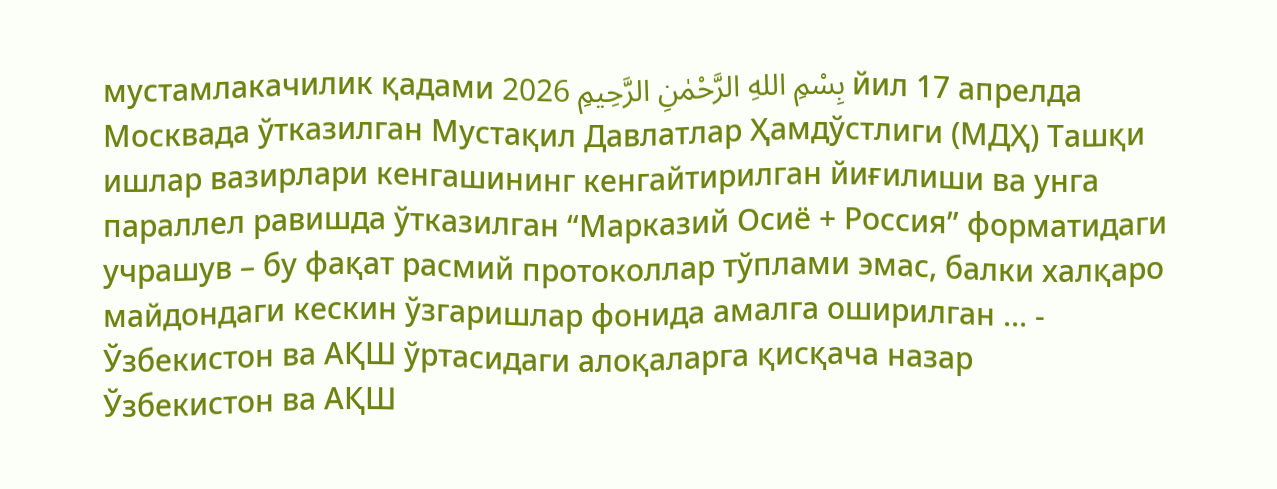мустамлакачилик қадами بِسْمِ اللهِ الرَّحْمٰنِ الرَّحِيمِ 2026 йил 17 апрелда Москвада ўтказилган Мустақил Давлатлар Ҳамдўстлиги (МДҲ) Ташқи ишлар вазирлари кенгашининг кенгайтирилган йиғилиши ва унга параллел равишда ўтказилган “Марказий Осиё + Россия” форматидаги учрашув – бу фақат расмий протоколлар тўплами эмас, балки халқаро майдондаги кескин ўзгаришлар фонида амалга оширилган ... -
Ўзбекистон ва АҚШ ўртасидаги алоқаларга қисқача назар
Ўзбекистон ва АҚШ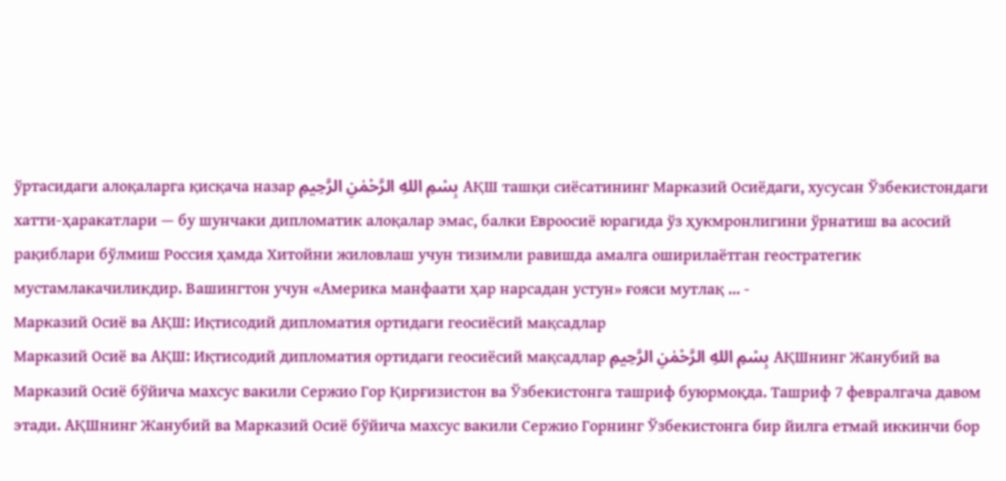ўртасидаги алоқаларга қисқача назар بِسْمِ اللهِ الرَّحْمٰنِ الرَّحِيمِ АҚШ ташқи сиёсатининг Марказий Осиёдаги, хусусан Ўзбекистондаги хатти-ҳаракатлари — бу шунчаки дипломатик алоқалар эмас, балки Евроосиё юрагида ўз ҳукмронлигини ўрнатиш ва асосий рақиблари бўлмиш Россия ҳамда Хитойни жиловлаш учун тизимли равишда амалга оширилаётган геостратегик мустамлакачиликдир. Вашингтон учун «Америка манфаати ҳар нарсадан устун» ғояси мутлақ ... -
Марказий Осиё ва АҚШ: Иқтисодий дипломатия ортидаги геосиёсий мақсадлар
Марказий Осиё ва АҚШ: Иқтисодий дипломатия ортидаги геосиёсий мақсадлар بِسْمِ اللهِ الرَّحْمٰنِ الرَّحِيمِ АҚШнинг Жанубий ва Марказий Осиё бўйича махсус вакили Сержио Гор Қирғизистон ва Ўзбекистонга ташриф буюрмоқда. Ташриф 7 февралгача давом этади. АҚШнинг Жанубий ва Марказий Осиё бўйича махсус вакили Сержио Горнинг Ўзбекистонга бир йилга етмай иккинчи бор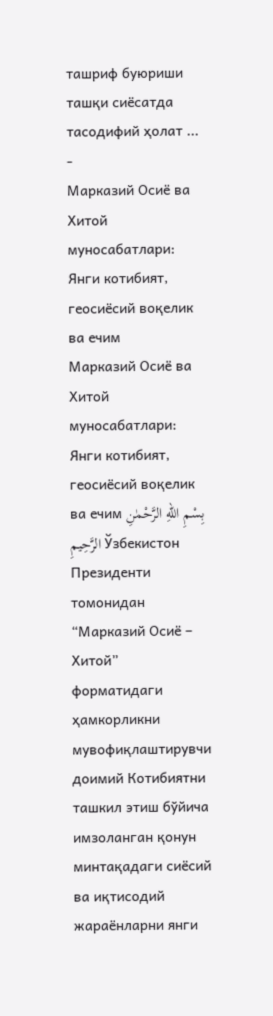ташриф буюриши ташқи сиёсатда тасодифий ҳолат ... -
Марказий Осиё ва Хитой муносабатлари: Янги котибият, геосиёсий воқелик ва ечим
Марказий Осиё ва Хитой муносабатлари: Янги котибият, геосиёсий воқелик ва ечим بِسْمِ اللهِ الرَّحْمٰنِ الرَّحِيمِ Ўзбекистон Президенти томонидан “Марказий Осиё – Хитой” форматидаги ҳамкорликни мувофиқлаштирувчи доимий Котибиятни ташкил этиш бўйича имзоланган қонун минтақадаги сиёсий ва иқтисодий жараёнларни янги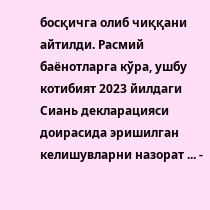босқичга олиб чиққани айтилди. Расмий баёнотларга кўра, ушбу котибият 2023 йилдаги Сиань декларацияси доирасида эришилган келишувларни назорат ... -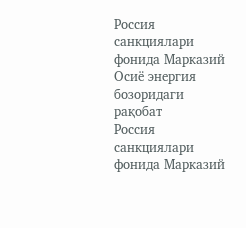Россия санкциялари фонида Марказий Осиё энергия бозоридаги рақобат
Россия санкциялари фонида Марказий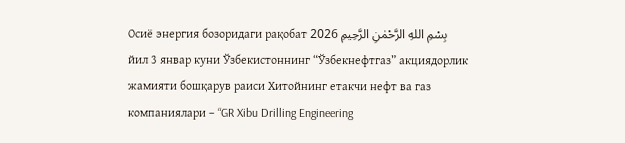Осиё энергия бозоридаги рақобат بِسْمِ اللهِ الرَّحْمٰنِ الرَّحِيمِ 2026 йил 3 январ куни Ўзбекистоннинг “Ўзбекнефтгаз” акциядорлик жамияти бошқарув раиси Хитойнинг етакчи нефт ва газ компаниялари – “GR Xibu Drilling Engineering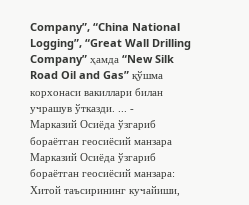Company”, “China National Logging”, “Great Wall Drilling Company” ҳамда “New Silk Road Oil and Gas” қўшма корхонаси вакиллари билан учрашув ўтказди. ... -
Марказий Осиёда ўзгариб бораётган геосиёсий манзара
Марказий Осиёда ўзгариб бораётган геосиёсий манзара: Хитой таъсирининг кучайиши,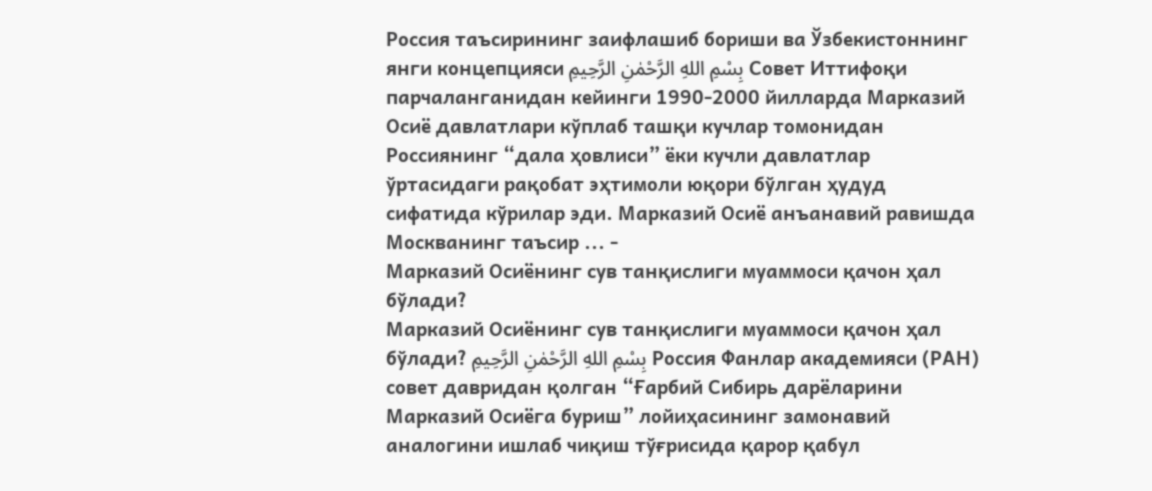Россия таъсирининг заифлашиб бориши ва Ўзбекистоннинг янги концепцияси بِسْمِ اللهِ الرَّحْمٰنِ الرَّحِيمِ Совет Иттифоқи парчаланганидан кейинги 1990-2000 йилларда Марказий Осиё давлатлари кўплаб ташқи кучлар томонидан Россиянинг “дала ҳовлиси” ёки кучли давлатлар ўртасидаги рақобат эҳтимоли юқори бўлган ҳудуд сифатида кўрилар эди. Марказий Осиё анъанавий равишда Москванинг таъсир ... -
Марказий Осиёнинг сув танқислиги муаммоси қачон ҳал бўлади?
Марказий Осиёнинг сув танқислиги муаммоси қачон ҳал бўлади? بِسْمِ اللهِ الرَّحْمٰنِ الرَّحِيمِ Россия Фанлар академияси (РАН) совет давридан қолган “Ғарбий Сибирь дарёларини Марказий Осиёга буриш” лойиҳасининг замонавий аналогини ишлаб чиқиш тўғрисида қарор қабул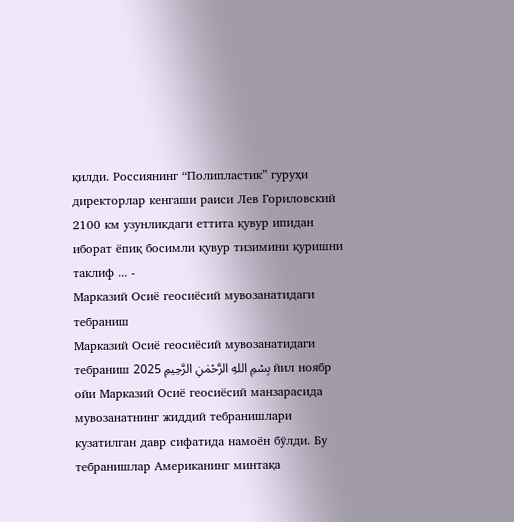қилди. Россиянинг “Полипластик” гуруҳи директорлар кенгаши раиси Лев Гориловский 2100 км узунликдаги еттита қувур ипидан иборат ёпиқ босимли қувур тизимини қуришни таклиф ... -
Марказий Осиё геосиёсий мувозанатидаги тебраниш
Марказий Осиё геосиёсий мувозанатидаги тебраниш بِسْمِ اللهِ الرَّحْمٰنِ الرَّحِيمِ 2025 йил ноябр ойи Марказий Осиё геосиёсий манзарасида мувозанатнинг жиддий тебранишлари кузатилган давр сифатида намоён бўлди. Бу тебранишлар Американинг минтақа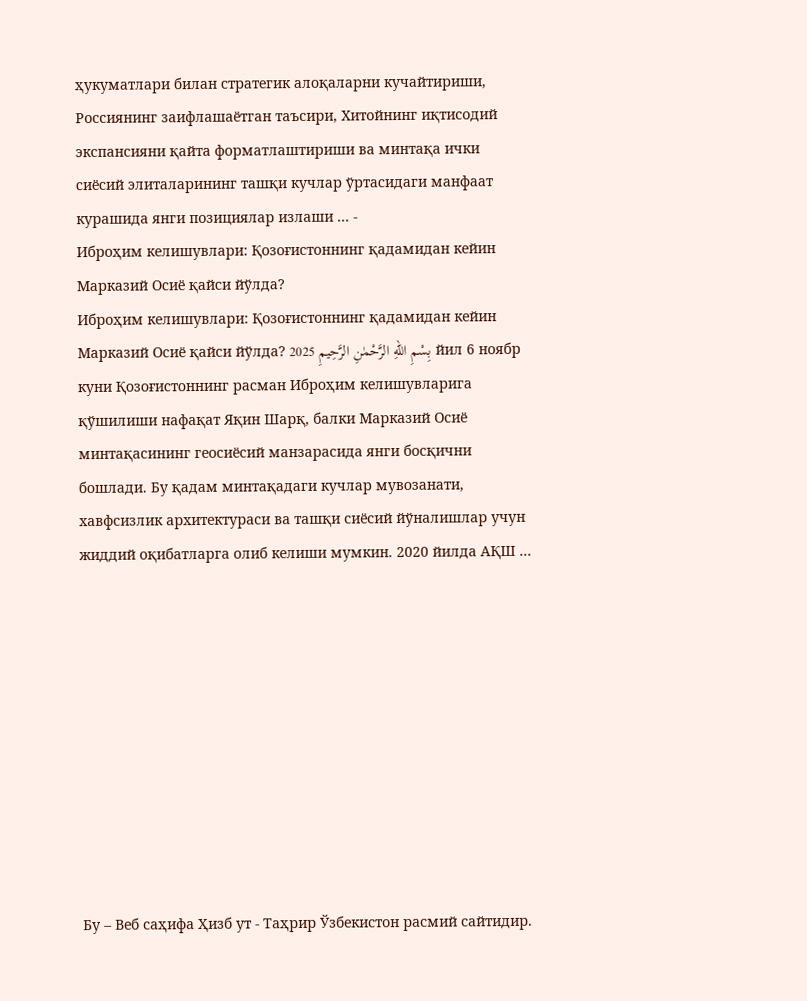ҳукуматлари билан стратегик алоқаларни кучайтириши, Россиянинг заифлашаётган таъсири, Хитойнинг иқтисодий экспансияни қайта форматлаштириши ва минтақа ички сиёсий элиталарининг ташқи кучлар ўртасидаги манфаат курашида янги позициялар излаши ... -
Иброҳим келишувлари: Қозоғистоннинг қадамидан кейин Марказий Осиё қайси йўлда?
Иброҳим келишувлари: Қозоғистоннинг қадамидан кейин Марказий Осиё қайси йўлда? بِسْمِ اللهِ الرَّحْمٰنِ الرَّحِيمِ 2025 йил 6 ноябр куни Қозоғистоннинг расман Иброҳим келишувларига қўшилиши нафақат Яқин Шарқ, балки Марказий Осиё минтақасининг геосиёсий манзарасида янги босқични бошлади. Бу қадам минтақадаги кучлар мувозанати, хавфсизлик архитектураси ва ташқи сиёсий йўналишлар учун жиддий оқибатларга олиб келиши мумкин. 2020 йилда АҚШ ...










Бу – Веб саҳифа Ҳизб ут - Таҳрир Ўзбекистон расмий сайтидир.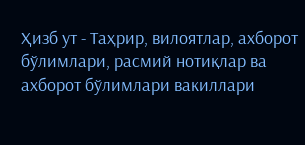Ҳизб ут - Таҳрир, вилоятлар, ахборот бўлимлари, расмий нотиқлар ва ахборот бўлимлари вакиллари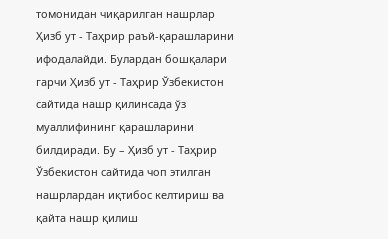томонидан чиқарилган нашрлар Ҳизб ут - Таҳрир раъй-қарашларини ифодалайди. Булардан бошқалари гарчи Ҳизб ут - Таҳрир Ўзбекистон сайтида нашр қилинсада ўз муаллифининг қарашларини билдиради. Бу – Ҳизб ут - Таҳрир Ўзбекистон сайтида чоп этилган нашрлардан иқтибос келтириш ва қайта нашр қилиш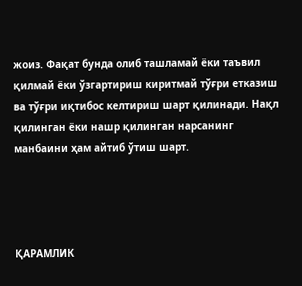жоиз. Фақат бунда олиб ташламай ёки таъвил қилмай ёки ўзгартириш киритмай тўғри етказиш ва тўғри иқтибос келтириш шарт қилинади. Нақл қилинган ёки нашр қилинган нарсанинг манбаини ҳам айтиб ўтиш шарт.




ҚАРАМЛИК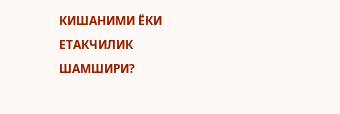КИШАНИМИ ЁКИ ЕТАКЧИЛИК ШАМШИРИ?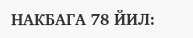НАКБАГА 78 ЙИЛ: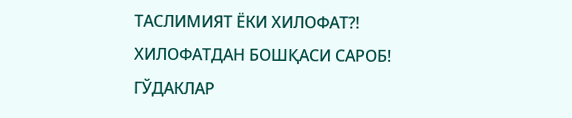ТАСЛИМИЯТ ЁКИ ХИЛОФАТ?!
ХИЛОФАТДАН БОШҚАСИ САРОБ!
ГЎДАКЛАР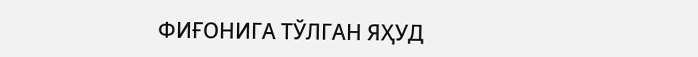ФИҒОНИГА ТЎЛГАН ЯҲУД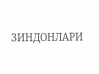ЗИНДОНЛАРИ